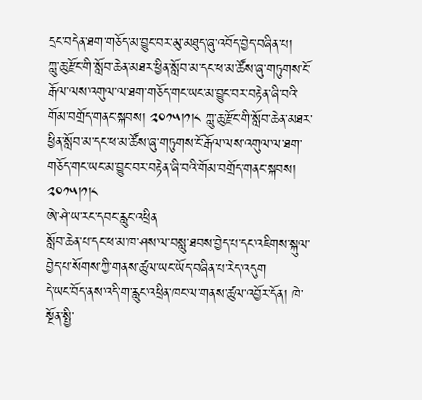དྲང་བདེན་ཐག་གཅོད་མ་བྱུང་བར་མུ་མཐུད་ཞུ་འབོད་བྱེད་བཞིན་པ།
ཀླུ་ཆུ་རྫོང་གི་སློབ་ཆེན་མཐར་ཕྱིན་སློབ་མ་དང་ཕ་མ་ཚོས་ཞུ་གཏུགས་ངོ་རྒོལ་ལས་འགུལ་ལ་ཐག་གཅོད་གང་ཡང་མ་བྱུང་བར་བརྟེན་ཞི་བའི་གོམ་བགྲོད་གནང་སྐབས། ༢༠༡༥།༡།༨ ཀླུ་ཆུ་རྫོང་གི་སློབ་ཆེན་མཐར་ཕྱིན་སློབ་མ་དང་ཕ་མ་ཚོས་ཞུ་གཏུགས་ངོ་རྒོལ་ལས་འགུལ་ལ་ཐག་གཅོད་གང་ཡང་མ་བྱུང་བར་བརྟེན་ཞི་བའི་གོམ་བགྲོད་གནང་སྐབས། ༢༠༡༥།༡།༨
ཨེ་ཤེ་ཡ་རང་དབང་རླུང་འཕྲིན
སློབ་ཆེན་པ་དང་ཕ་མ་ཁ་ཤས་ལ་བསླུ་ཐབས་བྱེད་པ་དང་འཇིགས་སྐུལ་བྱེད་པ་སོགས་ཀྱི་གནས་ཚུལ་ཡང་ཡོད་བཞིན་པ་རེད་འདུག
དེ་ཡང་བོད་ནས་འདི་ག་རླུང་འཕྲིན་ཁང་ལ་གནས་ཚུལ་འབྱོར་དོན། ཁེ་སྔོན་སྤྱི་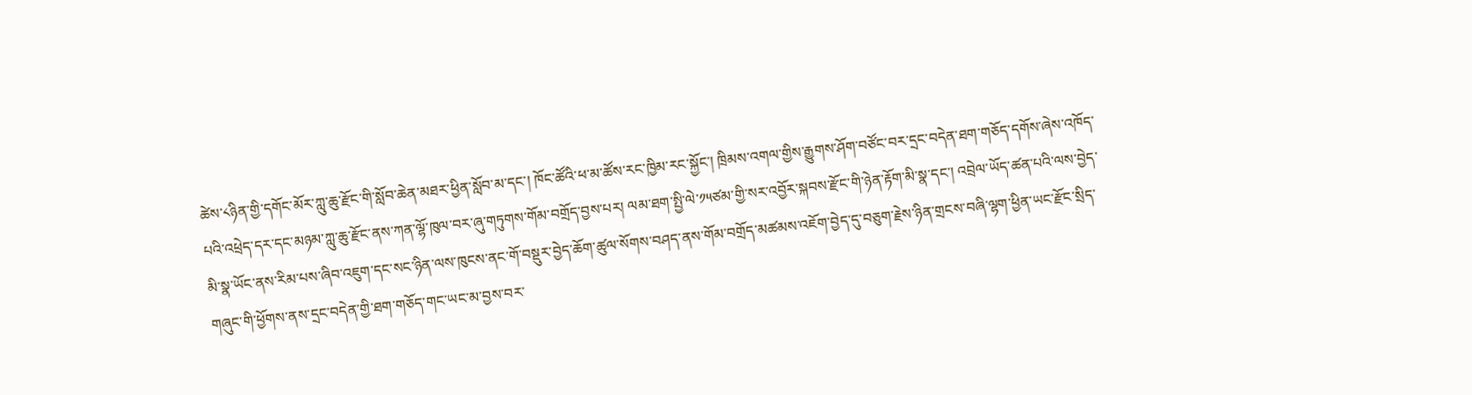ཚེས་༨ཉིན་གྱི་དགོང་མོར་ཀླུ་ཆུ་རྫོང་གི་སློབ་ཆེན་མཐར་ཕྱིན་སློབ་མ་དང་། ཁོང་ཚོའི་ཕ་མ་ཚོས་རང་ཁྱིམ་རང་སྐྱོང་། ཁྲིམས་འགལ་གྱིས་རྒྱུགས་ཤོག་བཙོང་བར་དྲང་བདེན་ཐག་གཅོད་དགོས་ཞེས་འཁོད་པའི་འཕྲེད་དར་དང་མཉམ་ཀླུ་ཆུ་རྫོང་ནས་ཀན་ལྷོ་ཁུལ་བར་ཞུ་གཏུགས་གོམ་བགྲོད་བྱས་པར། ལམ་ཐག་སྤྱི་ལེ་༡༥ཙམ་གྱི་སར་འབྱོར་སྐབས་རྫོང་གི་ཉེན་རྟོག་མི་སྣ་དང་། འབྲེལ་ཡོད་ཚན་པའི་ལས་བྱེད་མི་སྣ་ཡོང་ནས་རིམ་པས་ཞིབ་འཇུག་དང་སང་ཉིན་ལས་ཁུངས་ནང་གོ་བསྡུར་བྱེད་ཆོག་ཚུལ་སོགས་བཤད་ནས་གོམ་བགྲོད་མཚམས་འཇོག་བྱེད་དུ་བཅུག་རྗེས་ཉིན་གྲངས་བཞི་ལྷག་ཕྱིན་ཡང་རྫོང་སྲིད་གཞུང་གི་ཕྱོགས་ནས་དྲང་བདེན་གྱི་ཐག་གཅོད་གང་ཡང་མ་བྱས་བར་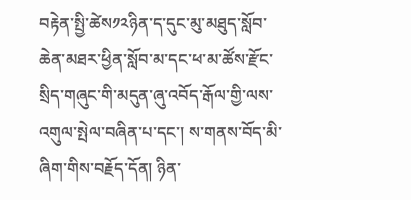བརྟེན་སྤྱི་ཚེས༡༢ཉིན་ད་དུང་མུ་མཐུད་སློབ་ཆེན་མཐར་ཕྱིན་སློབ་མ་དང་ཕ་མ་ཚོས་རྫོང་སྲིད་གཞུང་གི་མདུན་ཞུ་འབོད་རྒོལ་གྱི་ལས་འགུལ་སྤེལ་བཞིན་པ་དང་། ས་གནས་བོད་མི་ཞིག་གིས་བརྗོད་དོན། ཉིན་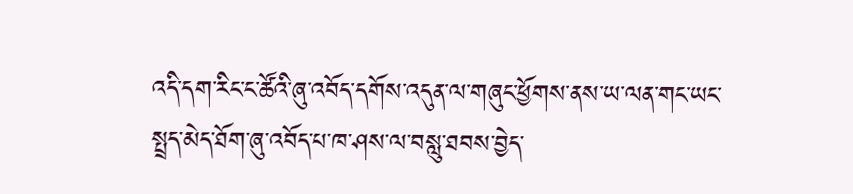འདི་དག་རིང་ང་ཚོའི་ཞུ་འབོད་དགོས་འདུན་ལ་གཞུང་ཕྱོགས་ནས་ཡ་ལན་གང་ཡང་སྤྲད་མེད་ཐོག་ཞུ་འབོད་པ་ཁ་ཤས་ལ་བསླུ་ཐབས་བྱེད་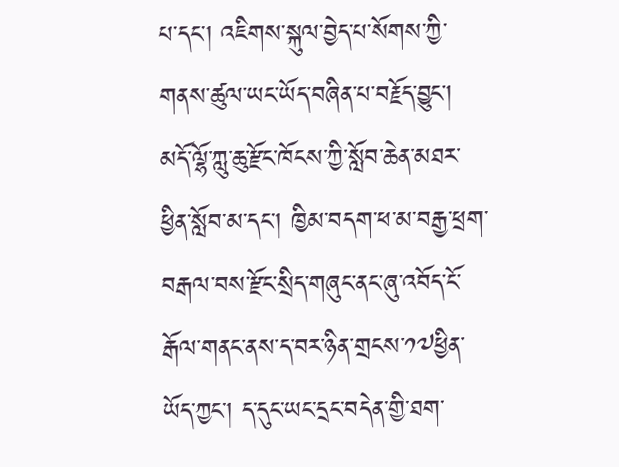པ་དང་། འཇིགས་སྐུལ་བྱེད་པ་སོགས་ཀྱི་གནས་ཚུལ་ཡང་ཡོད་བཞིན་པ་བརྗོད་བྱུང་། མདོ་ལྷོ་ཀླུ་ཆུ་རྫོང་ཁོངས་ཀྱི་སློབ་ཆེན་མཐར་ཕྱིན་སློབ་མ་དང་། ཁྱིམ་བདག་ཕ་མ་བརྒྱ་ཕྲག་བརྒལ་བས་རྫོང་སྲིད་གཞུང་ནང་ཞུ་འབོད་ངོ་རྒོལ་གནང་ནས་ད་བར་ཉིན་གྲངས་༡༧ཕྱིན་ཡོད་ཀྱང་། ད་དུང་ཡང་དྲང་བདེན་གྱི་ཐག་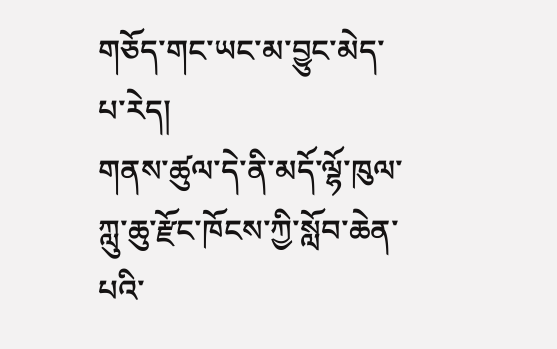གཅོད་གང་ཡང་མ་བྱུང་མེད་པ་རེད།
གནས་ཚུལ་དེ་ནི་མདོ་ལྷོ་ཁུལ་ཀླུ་ཆུ་རྫོང་ཁོངས་ཀྱི་སློབ་ཆེན་པའི་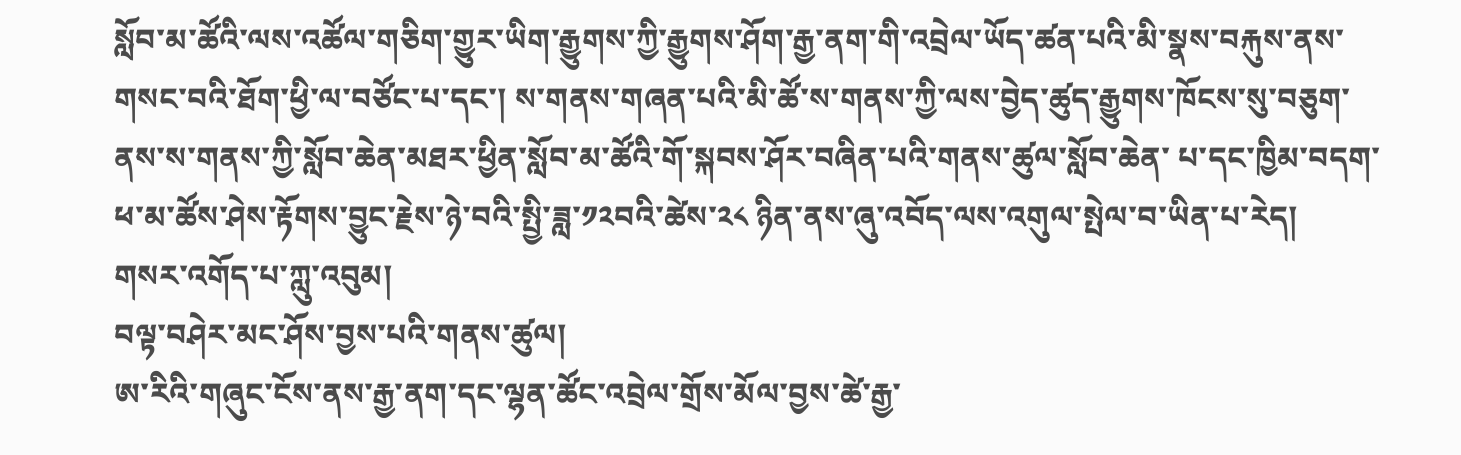སློབ་མ་ཚོའི་ལས་འཚོལ་གཅིག་གྱུར་ཡིག་རྒྱུགས་ཀྱི་རྒྱུགས་ཤོག་རྒྱ་ནག་གི་འབྲེལ་ཡོད་ཚན་པའི་མི་སྣས་བརྐུས་ནས་གསང་བའི་ཐོག་ཕྱི་ལ་བཙོང་པ་དང་། ས་གནས་གཞན་པའི་མི་ཚོ་ས་གནས་ཀྱི་ལས་བྱེད་ཚུད་རྒྱུགས་ཁོངས་སུ་བཅུག་ནས་ས་གནས་ཀྱི་སློབ་ཆེན་མཐར་ཕྱིན་སློབ་མ་ཚོའི་གོ་སྐབས་ཤོར་བཞིན་པའི་གནས་ཚུལ་སློབ་ཆེན་ པ་དང་ཁྱིམ་བདག་ཕ་མ་ཚོས་ཤེས་རྟོགས་བྱུང་རྗེས་ཉེ་བའི་སྤྱི་ཟླ་༡༢བའི་ཚེས་༢༨ ཉིན་ནས་ཞུ་འབོད་ལས་འགུལ་སྤེལ་བ་ཡིན་པ་རེད།
གསར་འགོད་པ་ཀླུ་འབུམ།
བལྟ་བཤེར་མང་ཤོས་བྱས་པའི་གནས་ཚུལ།
ཨ་རིའི་གཞུང་ངོས་ནས་རྒྱ་ནག་དང་ལྷན་ཚོང་འབྲེལ་གྲོས་མོལ་བྱས་ཚེ་རྒྱ་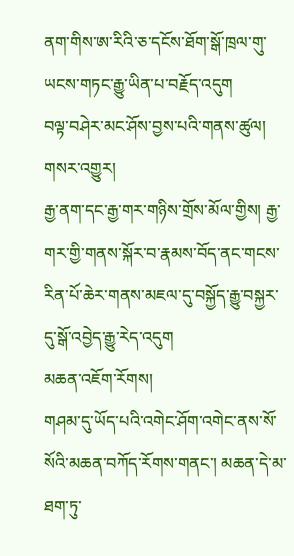ནག་གིས་ཨ་རིའི་ཅ་དངོས་ཐོག་སྒོ་ཁྲལ་གུ་ཡངས་གཏང་རྒྱུ་ཡིན་པ་བརྗོད་འདུག
བལྟ་བཤེར་མང་ཤོས་བྱས་པའི་གནས་ཚུལ།
གསར་འགྱུར།
རྒྱ་ནག་དང་རྒྱ་གར་གཉིས་གྲོས་མོལ་གྱིས། རྒྱ་གར་གྱི་གནས་སྐོར་བ་རྣམས་བོད་ནང་གངས་རིན་པོ་ཆེར་གནས་མཇལ་དུ་བསྐྱོད་རྒྱུ་བསྐྱར་དུ་སྒོ་འབྱེད་རྒྱུ་རེད་འདུག
མཆན་འཇོག་རོགས།
གཤམ་དུ་ཡོད་པའི་འགེང་ཤོག་འགེང་ནས་སོ་སོའི་མཆན་བཀོད་རོགས་གནང་། མཆན་དེ་མ་ཐག་ཏུ་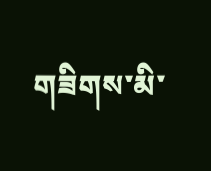གཟིགས་མི་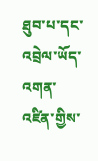ཐུབ་པ་དང་འབྲེལ་ཡོད་འགན་འཛིན་གྱིས་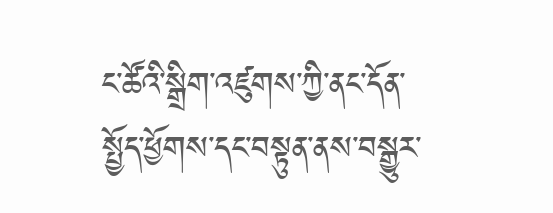ང་ཚོའི་སྒྲིག་འཛུགས་ཀྱི་ནང་དོན་སྤྱོད་ཕྱོགས་དང་བསྟུན་ནས་བསྒྱུར་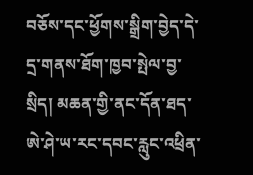བཅོས་དང་ཕྱོགས་སྒྲིག་བྱེད་དེ་དྲ་གནས་ཐོག་ཁྱབ་སྤེལ་བྱ་སྲིད། མཆན་གྱི་ནང་དོན་ཐད་ཨེ་ཤེ་ཡ་རང་དབང་རླུང་འཕྲིན་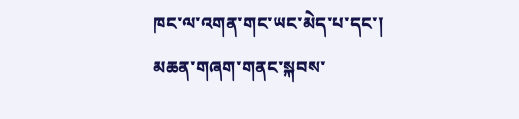ཁང་ལ་འགན་གང་ཡང་མེད་པ་དང་། མཆན་གཞག་གནང་སྐབས་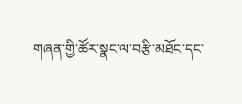གཞན་གྱི་ཚོར་སྣང་ལ་བརྩི་མཐོང་དང་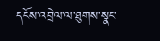དངོས་འབྲེལ་ལ་ཐུགས་སྣང་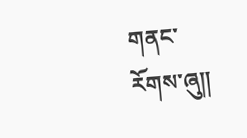གནང་རོགས་ཞུ༎